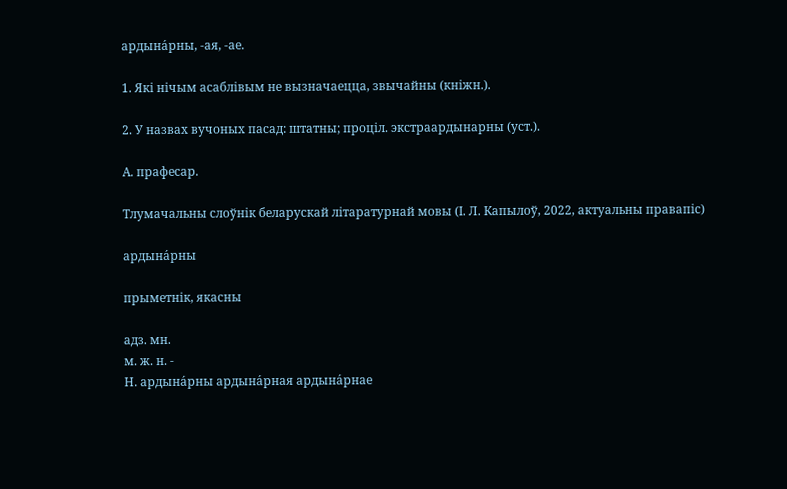ардына́рны, -ая, -ае.

1. Які нічым асаблівым не вызначаецца, звычайны (кніжн.).

2. У назвах вучоных пасад: штатны; проціл. экстраардынарны (уст.).

А. прафесар.

Тлумачальны слоўнік беларускай літаратурнай мовы (І. Л. Капылоў, 2022, актуальны правапіс)

ардына́рны

прыметнік, якасны

адз. мн.
м. ж. н. -
Н. ардына́рны ардына́рная ардына́рнае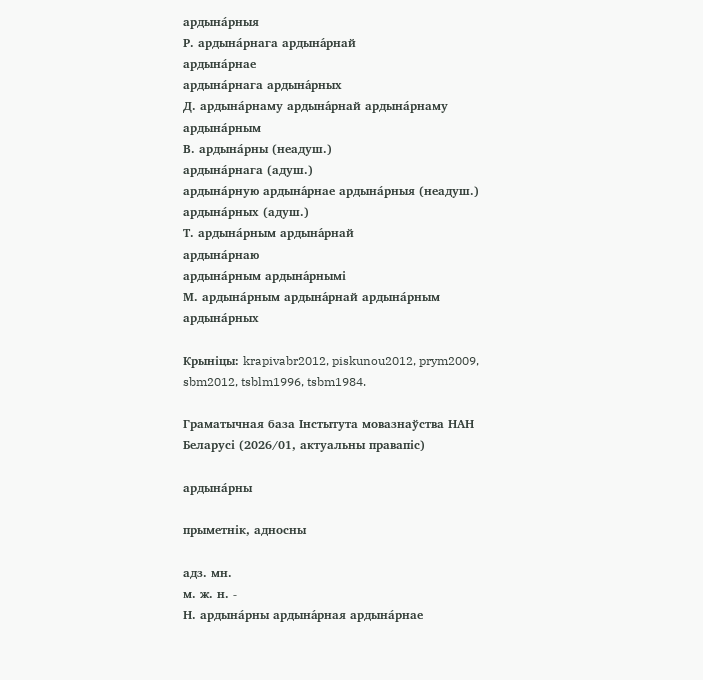ардына́рныя
Р. ардына́рнага ардына́рнай
ардына́рнае
ардына́рнага ардына́рных
Д. ардына́рнаму ардына́рнай ардына́рнаму ардына́рным
В. ардына́рны (неадуш.)
ардына́рнага (адуш.)
ардына́рную ардына́рнае ардына́рныя (неадуш.)
ардына́рных (адуш.)
Т. ардына́рным ардына́рнай
ардына́рнаю
ардына́рным ардына́рнымі
М. ардына́рным ардына́рнай ардына́рным ардына́рных

Крыніцы: krapivabr2012, piskunou2012, prym2009, sbm2012, tsblm1996, tsbm1984.

Граматычная база Інстытута мовазнаўства НАН Беларусі (2026/01, актуальны правапіс)

ардына́рны

прыметнік, адносны

адз. мн.
м. ж. н. -
Н. ардына́рны ардына́рная ардына́рнае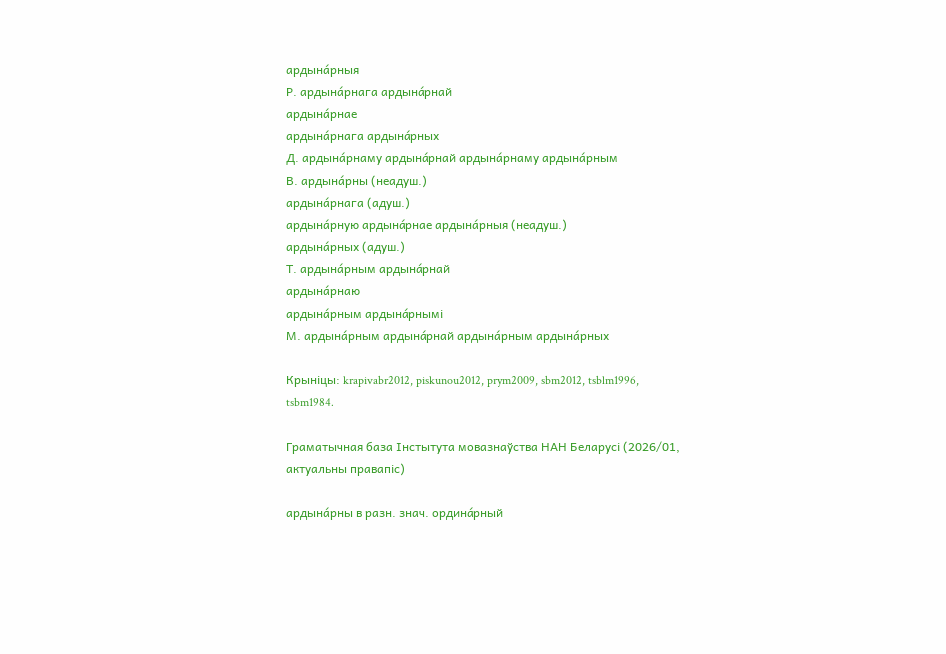ардына́рныя
Р. ардына́рнага ардына́рнай
ардына́рнае
ардына́рнага ардына́рных
Д. ардына́рнаму ардына́рнай ардына́рнаму ардына́рным
В. ардына́рны (неадуш.)
ардына́рнага (адуш.)
ардына́рную ардына́рнае ардына́рныя (неадуш.)
ардына́рных (адуш.)
Т. ардына́рным ардына́рнай
ардына́рнаю
ардына́рным ардына́рнымі
М. ардына́рным ардына́рнай ардына́рным ардына́рных

Крыніцы: krapivabr2012, piskunou2012, prym2009, sbm2012, tsblm1996, tsbm1984.

Граматычная база Інстытута мовазнаўства НАН Беларусі (2026/01, актуальны правапіс)

ардына́рны в разн. знач. ордина́рный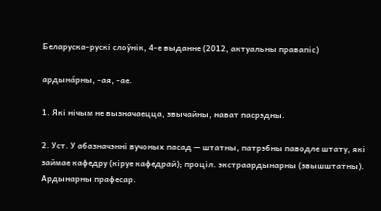Беларуска-рускі слоўнік, 4-е выданне (2012, актуальны правапіс)

ардына́рны, ‑ая, ‑ае.

1. Які нічым не вызначаецца, звычайны, нават пасрэдны.

2. Уст. У абазначэнні вучоных пасад — штатны, патрэбны паводле штату, які займае кафедру (кіруе кафедрай); проціл. экстраардынарны (звышштатны). Ардынарны прафесар.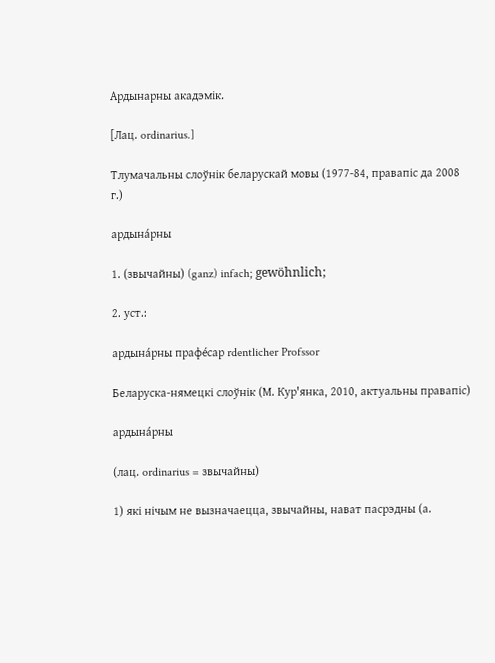Ардынарны акадэмік.

[Лац. ordinarius.]

Тлумачальны слоўнік беларускай мовы (1977-84, правапіс да 2008 г.)

ардына́рны

1. (звычайны) (ganz) infach; gewöhnlich;

2. уст.:

ардына́рны прафе́сар rdentlicher Profssor

Беларуска-нямецкі слоўнік (М. Кур'янка, 2010, актуальны правапіс)

ардына́рны

(лац. ordinarius = звычайны)

1) які нічым не вызначаецца, звычайны, нават пасрэдны (а.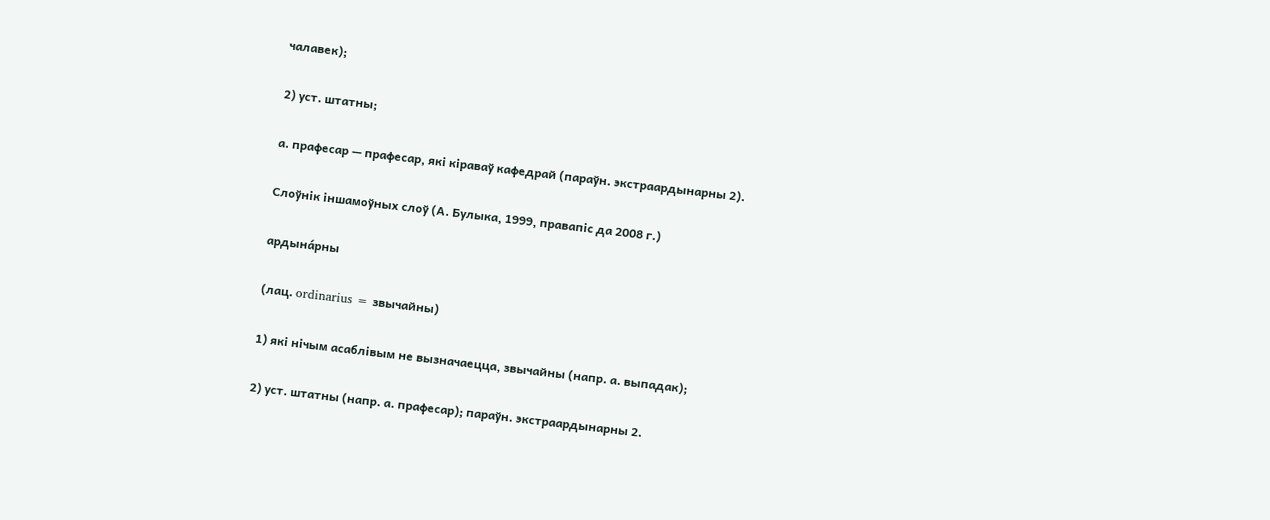чалавек);

2) уст. штатны;

а. прафесар — прафесар, які кіраваў кафедрай (параўн. экстраардынарны 2).

Слоўнік іншамоўных слоў (А. Булыка, 1999, правапіс да 2008 г.)

ардына́рны

(лац. ordinarius = звычайны)

1) які нічым асаблівым не вызначаецца, звычайны (напр. а. выпадак);

2) уст. штатны (напр. а. прафесар); параўн. экстраардынарны 2.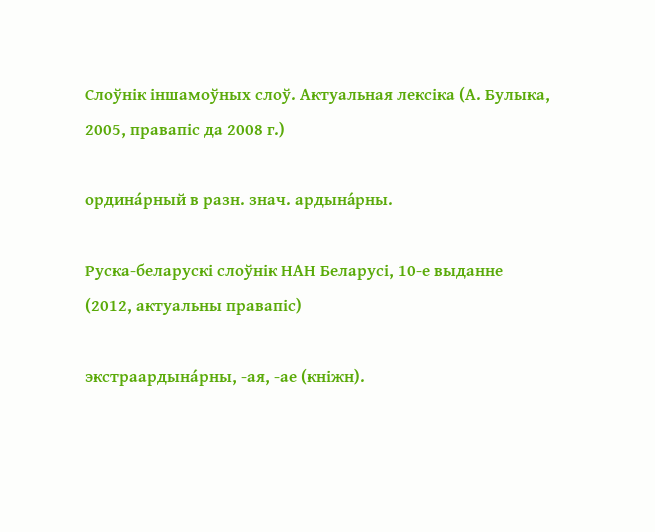Слоўнік іншамоўных слоў. Актуальная лексіка (А. Булыка, 2005, правапіс да 2008 г.)

ордина́рный в разн. знач. ардына́рны.

Руска-беларускі слоўнік НАН Беларусі, 10-е выданне (2012, актуальны правапіс)

экстраардына́рны, -ая, -ае (кніжн).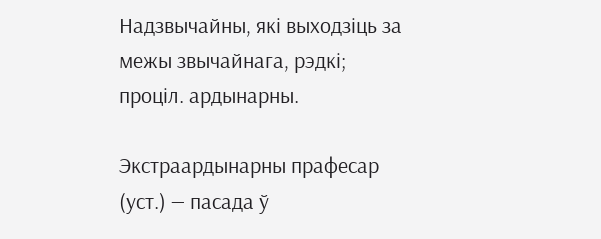Надзвычайны, які выходзіць за межы звычайнага, рэдкі; проціл. ардынарны.

Экстраардынарны прафесар (уст.) — пасада ў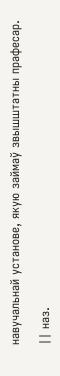навучальнай установе, якую займаў звышштатны прафесар.

|| наз.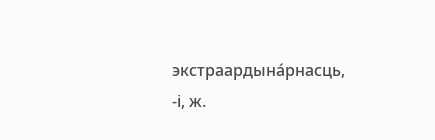экстраардына́рнасць, -і, ж.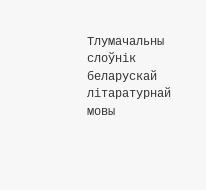Тлумачальны слоўнік беларускай літаратурнай мовы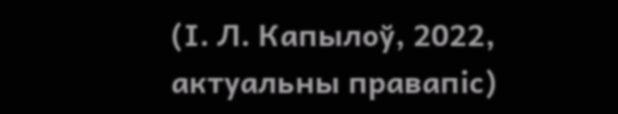(І. Л. Капылоў, 2022, актуальны правапіс)